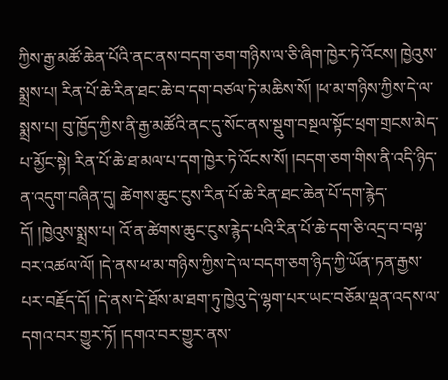ཀྱིས་རྒྱ་མཚོ་ཆེན་པོའི་ནང་ནས་བདག་ཅག་གཉིས་ལ་ཅི་ཞིག་ཁྱེར་ཏེ་འོངས། ཁྱེའུས་སྨྲས་པ། རིན་པོ་ཆེ་རིན་ཐང་ཆེ་བ་དག་བཙལ་ཏེ་མཆིས་སོ། །ཕ་མ་གཉིས་ཀྱིས་དེ་ལ་སྨྲས་པ། བུ་ཁྱོད་ཀྱིས་ནི་རྒྱ་མཚོའི་ནང་དུ་སོང་ནས་སྡུག་བསྔལ་སྟོང་ཕྲག་གྲངས་མེད་པ་མྱོང་སྟེ། རིན་པོ་ཆེ་ཐ་མལ་པ་དག་ཁྱེར་ཏེ་འོངས་སོ། །བདག་ཅག་གིས་ནི་འདི་ཉིད་ན་འདུག་བཞིན་དུ། ཚེགས་ཆུང་ངུས་རིན་པོ་ཆེ་རིན་ཐང་ཆེན་པོ་དག་རྙེད་དོ། །ཁྱེའུས་སྨྲས་པ། འོ་ན་ཚེགས་ཆུང་ངུས་རྙེད་པའི་རིན་པོ་ཆེ་དག་ཅི་འདྲ་བ་བལྟ་བར་འཚལ་ལོ། །དེ་ནས་ཕ་མ་གཉིས་ཀྱིས་དེ་ལ་བདག་ཅག་ཉིད་ཀྱི་ཡོན་ཏན་རྒྱས་པར་བརྗོད་དོ། །དེ་ནས་དེ་ཐོས་མ་ཐག་ཏུ་ཁྱེའུ་དེ་ལྷག་པར་ཡང་བཅོམ་ལྡན་འདས་ལ་དགའ་བར་གྱུར་ཏོ། །དགའ་བར་གྱུར་ནས་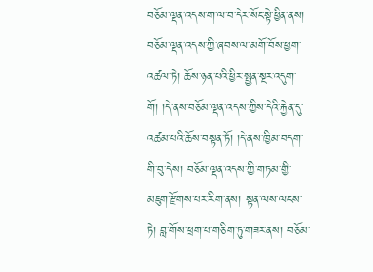བཅོམ་ལྡན་འདས་ག་ལ་བ་དེར་སོང་སྟེ་ཕྱིན་ནས། བཅོམ་ལྡན་འདས་ཀྱི་ཞབས་ལ་མགོ་བོས་ཕྱག་འཚལ་ཏེ། ཆོས་ཉན་པའི་ཕྱིར་སྤྱན་སྔར་འདུག་གོ། །དེ་ནས་བཅོམ་ལྡན་འདས་ཀྱིས་དེའི་རྐྱེན་དུ་འཚམ་པའི་ཆོས་བསྟན་ཏོ། །དེ་ནས་ཁྱིམ་བདག་གི་བུ་དེས། བཅོམ་ལྡན་འདས་ཀྱི་གཏམ་གྱི་མཇུག་རྫོགས་པར་རིག་ནས། སྟན་ལས་ལངས་ཏེ། བླ་གོས་ཕྲག་པ་གཅིག་ཏུ་གཟར་ནས། བཅོམ་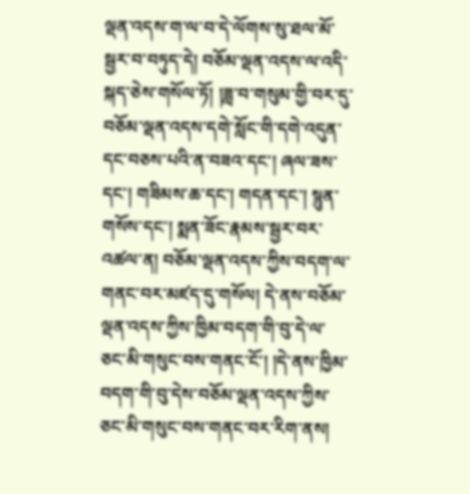ལྡན་འདས་ག་ལ་བ་དེ་ལོགས་སུ་ཐལ་མོ་སྦྱར་བ་བཏུད་དེ། བཅོམ་ལྡན་འདས་ལ་འདི་སྐད་ཅེས་གསོལ་ཏོ། །ཟླ་བ་གསུམ་གྱི་བར་དུ་བཅོམ་ལྡན་འདས་དགེ་སློང་གི་དགེ་འདུན་དང་བཅས་པའི་ན་བཟའ་དང་། ཞལ་ཟས་དང་། གཟིམས་ཆ་དང་། གདན་དང་། སྙུན་གསོས་དང་། སྨན་ཟོང་རྣམས་སྦྱར་བར་འཚལ་ན། བཅོམ་ལྡན་འདས་ཀྱིས་བདག་ལ་གནང་བར་མཛད་དུ་གསོལ། དེ་ནས་བཅོམ་ལྡན་འདས་ཀྱིས་ཁྱིམ་བདག་གི་བུ་དེ་ལ་ཅང་མི་གསུང་བས་གནང་ངོ་། །དེ་ནས་ཁྱིམ་བདག་གི་བུ་དེས་བཅོམ་ལྡན་འདས་ཀྱིས་ཅང་མི་གསུང་བས་གནང་བར་རིག་ནས།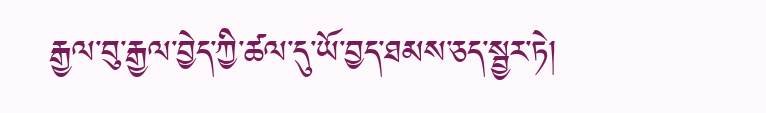རྒྱལ་བུ་རྒྱལ་བྱེད་ཀྱི་ཚལ་དུ་ཡོ་བྱད་ཐམས་ཅད་སྦྱར་ཏེ།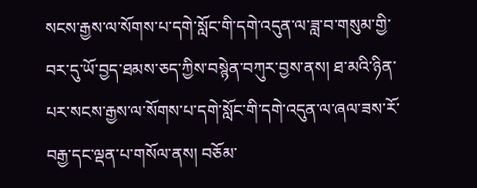སངས་རྒྱས་ལ་སོགས་པ་དགེ་སློང་གི་དགེ་འདུན་ལ་ཟླ་བ་གསུམ་གྱི་བར་དུ་ཡོ་བྱད་ཐམས་ཅད་ཀྱིས་བསྙེན་བཀུར་བྱས་ནས། ཐ་མའི་ཉིན་པར་སངས་རྒྱས་ལ་སོགས་པ་དགེ་སློང་གི་དགེ་འདུན་ལ་ཞལ་ཟས་རོ་བརྒྱ་དང་ལྡན་པ་གསོལ་ནས། བཅོམ་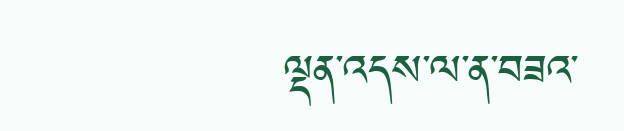ལྡན་འདས་ལ་ན་བཟའ་